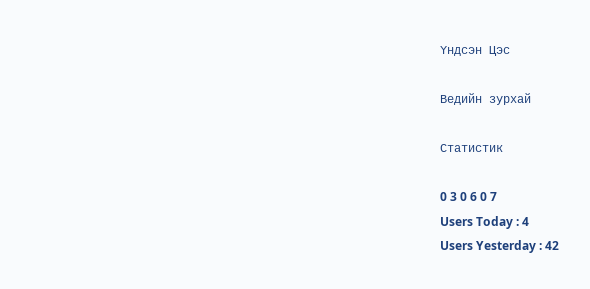Үндсэн Цэс

Ведийн зурхай

Статистик

0 3 0 6 0 7
Users Today : 4
Users Yesterday : 42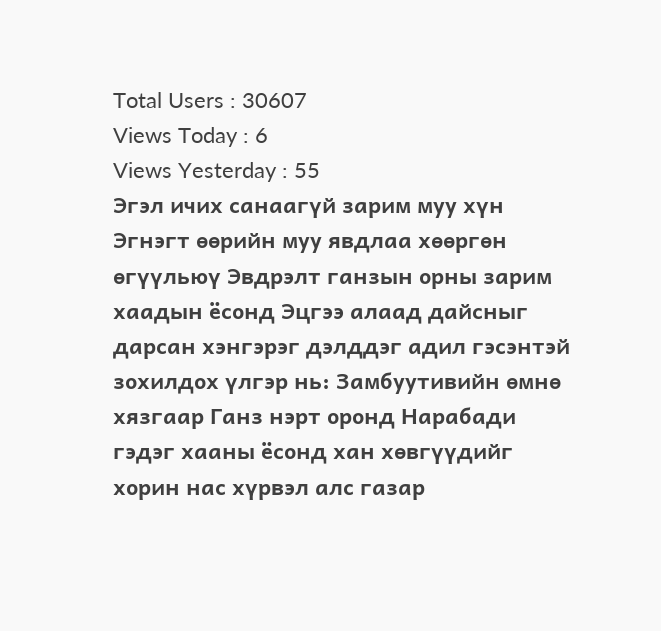Total Users : 30607
Views Today : 6
Views Yesterday : 55
Эгэл ичих санаагүй зарим муу хүн Эгнэгт өөрийн муу явдлаа хөөргөн өгүүльюү Эвдрэлт ганзын орны зарим хаадын ёсонд Эцгээ алаад дайсныг дарсан хэнгэрэг дэлддэг адил гэсэнтэй зохилдох үлгэр нь: Замбуутивийн өмнө хязгаар Ганз нэрт оронд Нарабади гэдэг хааны ёсонд хан хөвгүүдийг хорин нас хүрвэл алс газар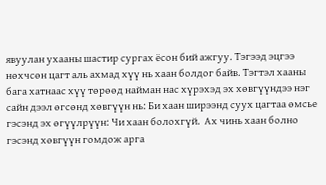явуулан ухааны шастир сургах ёсон бий ажгуу. Тэгээд эцгээ нөхчсөн цагт аль ахмад хүү нь хаан болдог байв. Тэгтэл хааны бага хатнаас хүү төрөөд найман нас хүрэхэд эх хөвгүүндээ нэг сайн дээл өгсөнд хөвгүүн нь: Би хаан ширээнд суух цагтаа өмсье гэсэнд эх өгүүлрүүн: Чи хаан болохгүй.  Ах чинь хаан болно гэсэнд хөвгүүн гомдож арга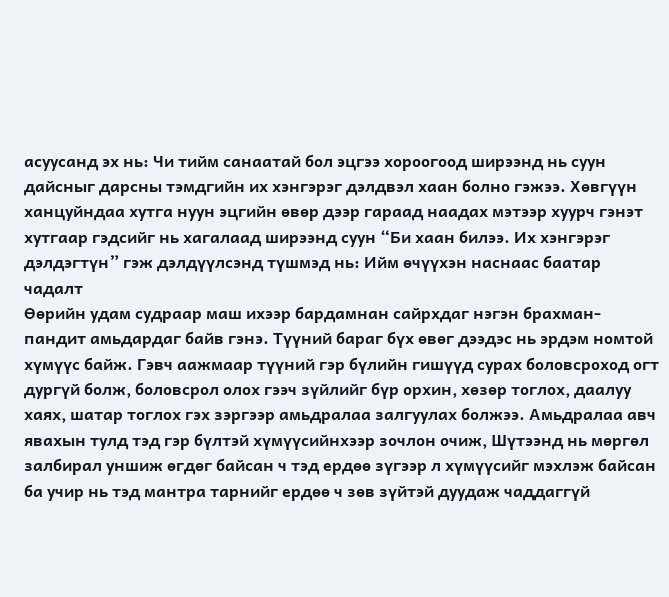асуусанд эх нь: Чи тийм санаатай бол эцгээ хороогоод ширээнд нь суун дайсныг дарсны тэмдгийн их хэнгэрэг дэлдвэл хаан болно гэжээ. Хөвгүүн ханцуйндаа хутга нуун эцгийн өвөр дээр гараад наадах мэтээр хуурч гэнэт хутгаар гэдсийг нь хагалаад ширээнд суун “Би хаан билээ. Их хэнгэрэг дэлдэгтүн” гэж дэлдүүлсэнд түшмэд нь: Ийм өчүүхэн наснаас баатар чадалт
Өөрийн удам судраар маш ихээр бардамнан сайрхдаг нэгэн брахман-пандит амьдардаг байв гэнэ. Түүний бараг бүх өвөг дээдэс нь эрдэм номтой хүмүүс байж. Гэвч аажмаар түүний гэр бүлийн гишүүд сурах боловсроход огт дургүй болж, боловсрол олох гээч зүйлийг бүр орхин, хөзөр тоглох, даалуу хаях, шатар тоглох гэх зэргээр амьдралаа залгуулах болжээ. Амьдралаа авч явахын тулд тэд гэр бүлтэй хүмүүсийнхээр зочлон очиж, Шүтээнд нь мөргөл залбирал уншиж өгдөг байсан ч тэд ердөө зүгээр л хүмүүсийг мэхлэж байсан ба учир нь тэд мантра тарнийг ердөө ч зөв зүйтэй дуудаж чаддаггүй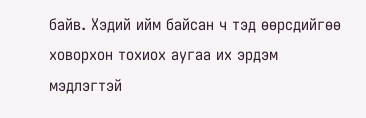байв. Хэдий ийм байсан ч тэд өөрсдийгөө ховорхон тохиох аугаа их эрдэм мэдлэгтэй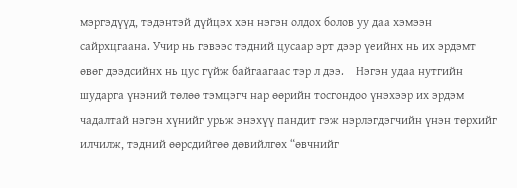мэргэдүүд, тэдэнтэй дүйцэх хэн нэгэн олдох болов уу даа хэмээн сайрхцгаана. Учир нь гэвээс тэдний цусаар эрт дээр үеийнх нь их эрдэмт өвөг дээдсийнх нь цус гүйж байгаагаас тэр л дээ.    Нэгэн удаа нутгийн шударга үнэний төлөө тэмцэгч нар өөрийн тосгондоо үнэхээр их эрдэм чадалтай нэгэн хүнийг урьж энэхүү пандит гэж нэрлэгдэгчийн үнэн төрхийг илчилж, тэдний өөрсдийгөө дөвийлгөх “өвчнийг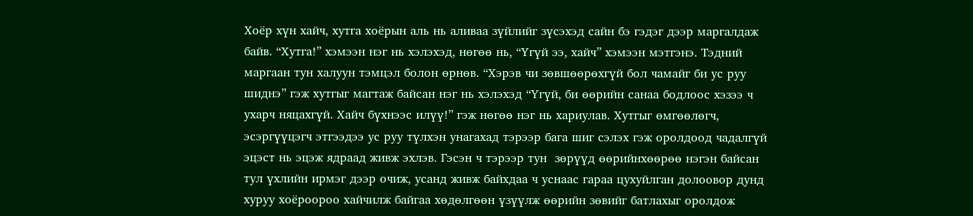Хоёр хүн хайч, хутга хоёрын аль нь аливаа зүйлийг зүсэхэд сайн бэ гэдэг дээр маргалдаж байв. “Хутга!” хэмээн нэг нь хэлэхэд, нөгөө нь, “Үгүй ээ, хайч” хэмээн мэтгэнэ. Тэдний маргаан тун халуун тэмцэл болон өрнөв. “Хэрэв чи зөвшөөрөхгүй бол чамайг би ус руу шиднэ” гэж хутгыг магтаж байсан нэг нь хэлэхэд “Үгүй, би өөрийн санаа бодлоос хэзээ ч ухарч няцахгүй. Хайч бүхнээс илүү!” гэж нөгөө нэг нь хариулав. Хутгыг өмгөөлөгч, эсэргүүцэгч этгээдээ ус руу түлхэн унагахад тэрээр бага шиг сэлэх гэж оролдоод чадалгүй эцэст нь эцэж ядраад живж эхлэв. Гэсэн ч тэрээр тун  зөрүүд өөрийнхөөрөө нэгэн байсан тул үхлийн ирмэг дээр очиж, усанд живж байхдаа ч уснаас гараа цухуйлган долоовор дунд хуруу хоёроороо хайчилж байгаа хөдөлгөөн үзүүлж өөрийн зөвийг батлахыг оролдож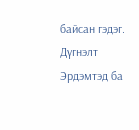байсан гэдэг. Дүгнэлт Эрдэмтэд ба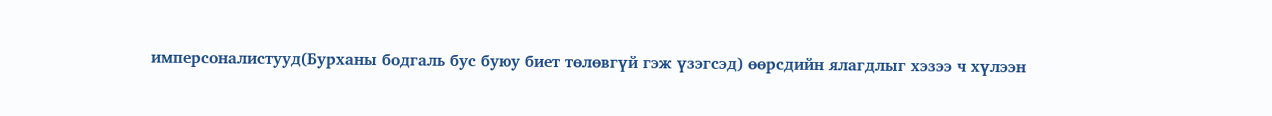имперсоналистууд(Бурханы бодгаль бус буюу биет төлөвгүй гэж үзэгсэд) өөрсдийн ялагдлыг хэзээ ч хүлээн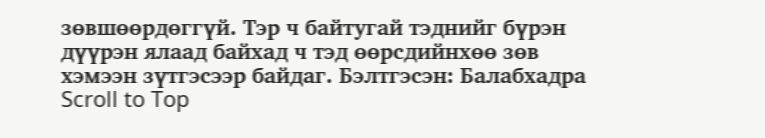зөвшөөрдөггүй. Тэр ч байтугай тэднийг бүрэн дүүрэн ялаад байхад ч тэд өөрсдийнхөө зөв хэмээн зүтгэсээр байдаг. Бэлтгэсэн: Балабхадра
Scroll to Top